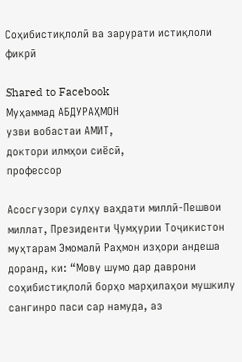Соҳибистиқлолӣ ва зарурати истиқлоли фикрӣ

Shared to Facebook
Муҳаммад АБДУРАҲМОН
узви вобастаи АМИТ,
доктори илмҳои сиёсӣ,
профессор

Асосгузори сулҳу ваҳдати миллӣ-Пешвои миллат, Президенти Ҷумҳурии Тоҷикистон муҳтарам Эмомалӣ Раҳмон изҳори андеша доранд, ки: “Мову шумо дар даврони соҳибистиқлолӣ борҳо марҳилаҳои мушкилу сангинро паси сар намуда, аз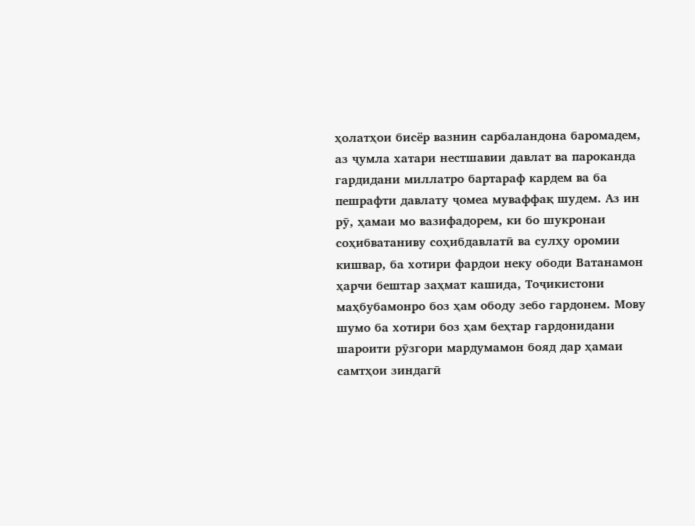ҳолатҳои бисёр вазнин сарбаландона баромадем, аз ҷумла хатари нестшавии давлат ва пароканда гардидани миллатро бартараф кардем ва ба пешрафти давлату ҷомеа муваффақ шудем. Аз ин рӯ, ҳамаи мо вазифадорем, ки бо шукронаи соҳибватаниву соҳибдавлатӣ ва сулҳу оромии кишвар, ба хотири фардои неку ободи Ватанамон ҳарчи бештар заҳмат кашида, Тоҷикистони маҳбубамонро боз ҳам ободу зебо гардонем. Мову шумо ба хотири боз ҳам беҳтар гардонидани шароити рӯзгори мардумамон бояд дар ҳамаи самтҳои зиндагӣ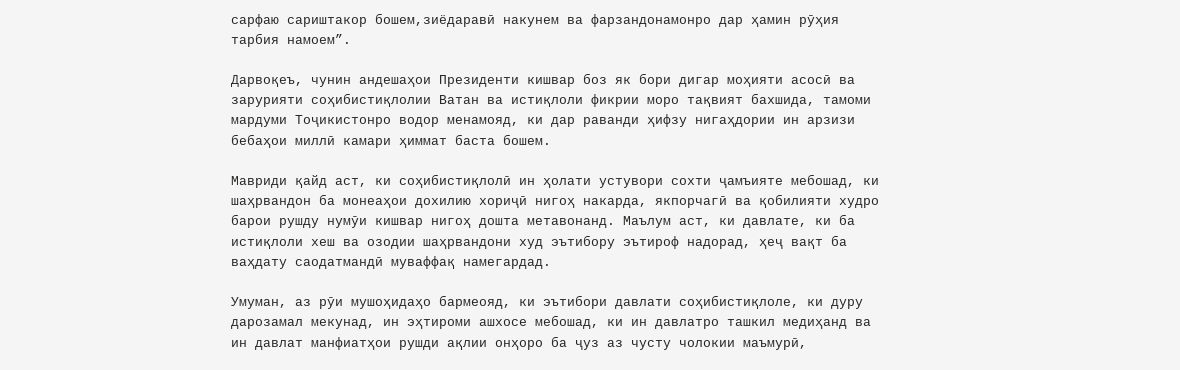сарфаю сариштакор бошем,зиёдаравӣ накунем ва фарзандонамонро дар ҳамин рӯҳия тарбия намоем”.

Дарвоқеъ, чунин андешаҳои Президенти кишвар боз як бори дигар моҳияти асосӣ ва зарурияти соҳибистиқлолии Ватан ва истиқлоли фикрии моро тақвият бахшида, тамоми мардуми Тоҷикистонро водор менамояд, ки дар раванди ҳифзу нигаҳдории ин арзизи бебаҳои миллӣ камари ҳиммат баста бошем.

Мавриди қайд аст, ки соҳибистиқлолӣ ин ҳолати устувори сохти ҷамъияте мебошад, ки шаҳрвандон ба монеаҳои дохилию хориҷӣ нигоҳ накарда, якпорчагӣ ва қобилияти худро барои рушду нумӯи кишвар нигоҳ дошта метавонанд. Маълум аст, ки давлате, ки ба истиқлоли хеш ва озодии шаҳрвандони худ эътибору эътироф надорад, ҳеҷ вақт ба ваҳдату саодатмандӣ муваффақ намегардад.

Умуман, аз рӯи мушоҳидаҳо бармеояд, ки эътибори давлати соҳибистиқлоле, ки дуру дарозамал мекунад, ин эҳтироми ашхосе мебошад, ки ин давлатро ташкил медиҳанд ва ин давлат манфиатҳои рушди ақлии онҳоро ба ҷуз аз чусту чолокии маъмурӣ,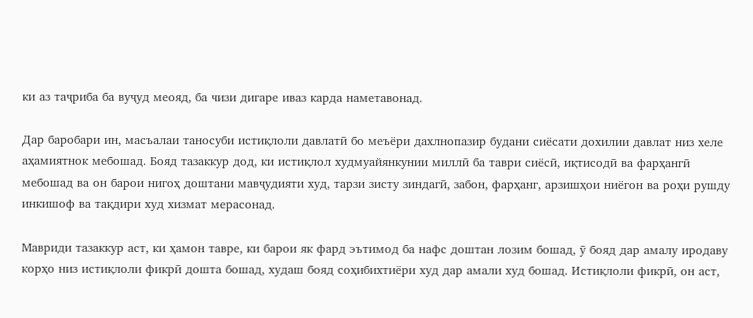ки аз таҷриба ба вуҷуд меояд, ба чизи дигаре иваз карда наметавонад.

Дар баробари ин, масъалаи таносуби истиқлоли давлатӣ бо меъёри дахлнопазир будани сиёсати дохилии давлат низ хеле аҳамиятнок мебошад. Бояд тазаккур дод, ки истиқлол худмуайянкунии миллӣ ба таври сиёсӣ, иқтисодӣ ва фарҳангӣ мебошад ва он барои нигоҳ доштани мавҷудияти худ, тарзи зисту зиндагӣ, забон, фарҳанг, арзишҳои ниёгон ва роҳи рушду инкишоф ва тақдири худ хизмат мерасонад.

Мавриди тазаккур аст, ки ҳамон тавре, ки барои як фард эътимод ба нафс доштан лозим бошад, ӯ бояд дар амалу иродаву корҳо низ истиқлоли фикрӣ дошта бошад, худаш бояд соҳибихтиёри худ дар амали худ бошад. Истиқлоли фикрӣ, он аст,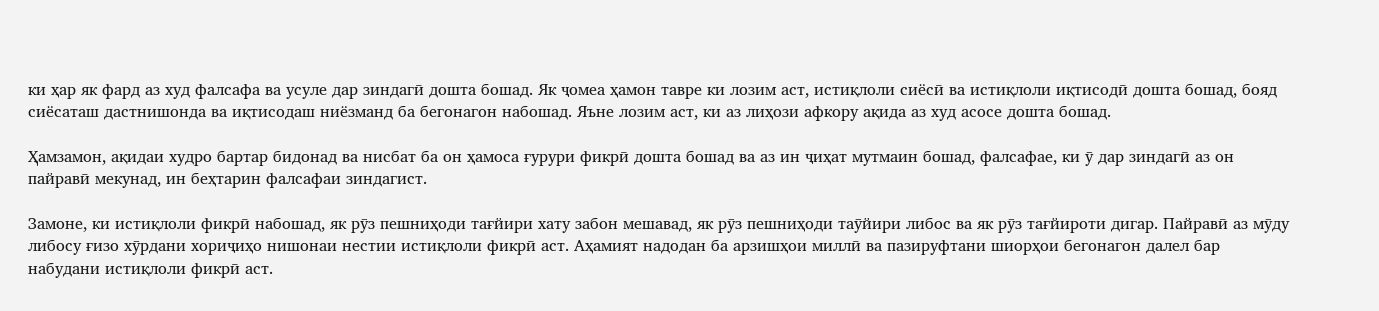ки ҳар як фард аз худ фалсафа ва усуле дар зиндагӣ дошта бошад. Як ҷомеа ҳамон тавре ки лозим аст, истиқлоли сиёсӣ ва истиқлоли иқтисодӣ дошта бошад, бояд сиёсаташ дастнишонда ва иқтисодаш ниёзманд ба бегонагон набошад. Яъне лозим аст, ки аз лиҳози афкору ақида аз худ асосе дошта бошад.

Ҳамзамон, ақидаи худро бартар бидонад ва нисбат ба он ҳамоса ғурури фикрӣ дошта бошад ва аз ин ҷиҳат мутмаин бошад, фалсафае, ки ӯ дар зиндагӣ аз он пайравӣ мекунад, ин беҳтарин фалсафаи зиндагист.

Замоне, ки истиқлоли фикрӣ набошад, як рӯз пешниҳоди тағйири хату забон мешавад, як рӯз пешниҳоди таӯйири либос ва як рӯз тағйироти дигар. Пайравӣ аз мӯду либосу ғизо хӯрдани хориҷиҳо нишонаи нестии истиқлоли фикрӣ аст. Аҳамият надодан ба арзишҳои миллӣ ва пазируфтани шиорҳои бегонагон далел бар набудани истиқлоли фикрӣ аст.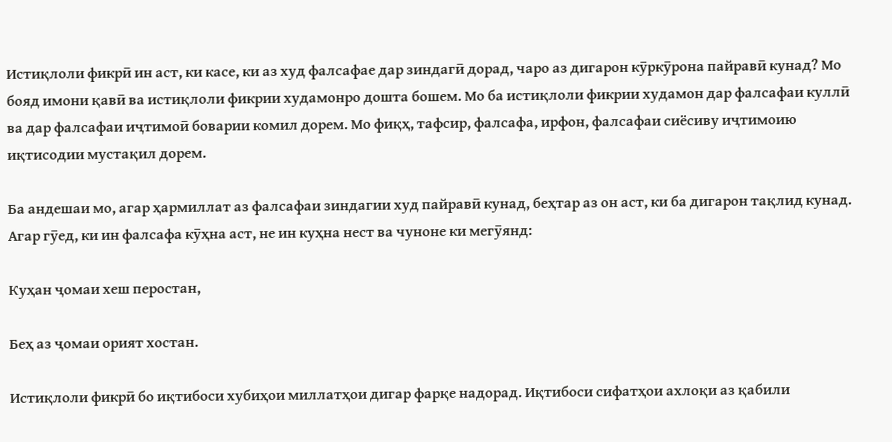Истиқлоли фикрӣ ин аст, ки касе, ки аз худ фалсафае дар зиндагӣ дорад, чаро аз дигарон кӯркӯрона пайравӣ кунад? Мо бояд имони қавӣ ва истиқлоли фикрии худамонро дошта бошем. Мо ба истиқлоли фикрии худамон дар фалсафаи куллӣ ва дар фалсафаи иҷтимоӣ боварии комил дорем. Мо фиқҳ, тафсир, фалсафа, ирфон, фалсафаи сиёсиву иҷтимоию иқтисодии мустақил дорем.

Ба андешаи мо, агар ҳармиллат аз фалсафаи зиндагии худ пайравӣ кунад, беҳтар аз он аст, ки ба дигарон тақлид кунад. Агар гӯед, ки ин фалсафа кӯҳна аст, не ин куҳна нест ва чуноне ки мегӯянд:

Куҳан ҷомаи хеш перостан,

Беҳ аз ҷомаи орият хостан.

Истиқлоли фикрӣ бо иқтибоси хубиҳои миллатҳои дигар фарқе надорад. Иқтибоси сифатҳои ахлоқи аз қабили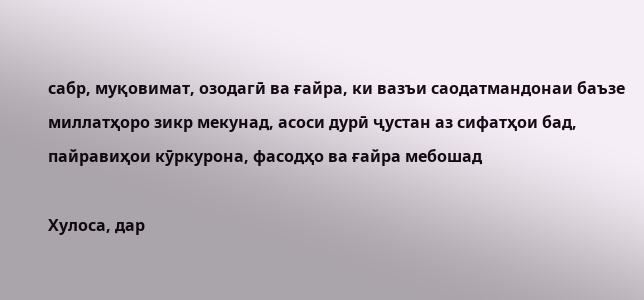сабр, муқовимат, озодагӣ ва ғайра, ки вазъи саодатмандонаи баъзе миллатҳоро зикр мекунад, асоси дурӣ ҷустан аз сифатҳои бад, пайравиҳои кӯркурона, фасодҳо ва ғайра мебошад

Хулоса, дар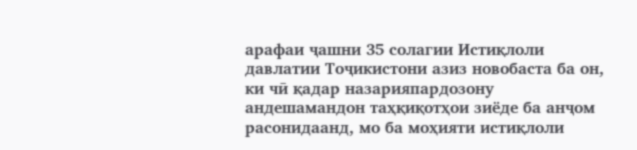арафаи ҷашни 35 солагии Истиқлоли давлатии Тоҷикистони азиз новобаста ба он, ки чӣ қадар назарияпардозону андешамандон таҳқиқотҳои зиёде ба анҷом расонидаанд, мо ба моҳияти истиқлоли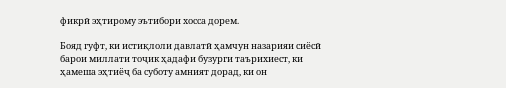фикрӣ эҳтирому эътибори хосса дорем.

Бояд гуфт, ки истиқлоли давлатӣ ҳамчун назарияи сиёсӣ барои миллати тоҷик ҳадафи бузурги таърихиест, ки ҳамеша эҳтиёҷ ба суботу амният дорад, ки он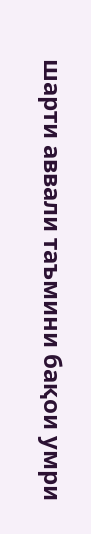шарти аввали таъмини бақои умри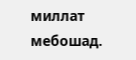миллат мебошад.